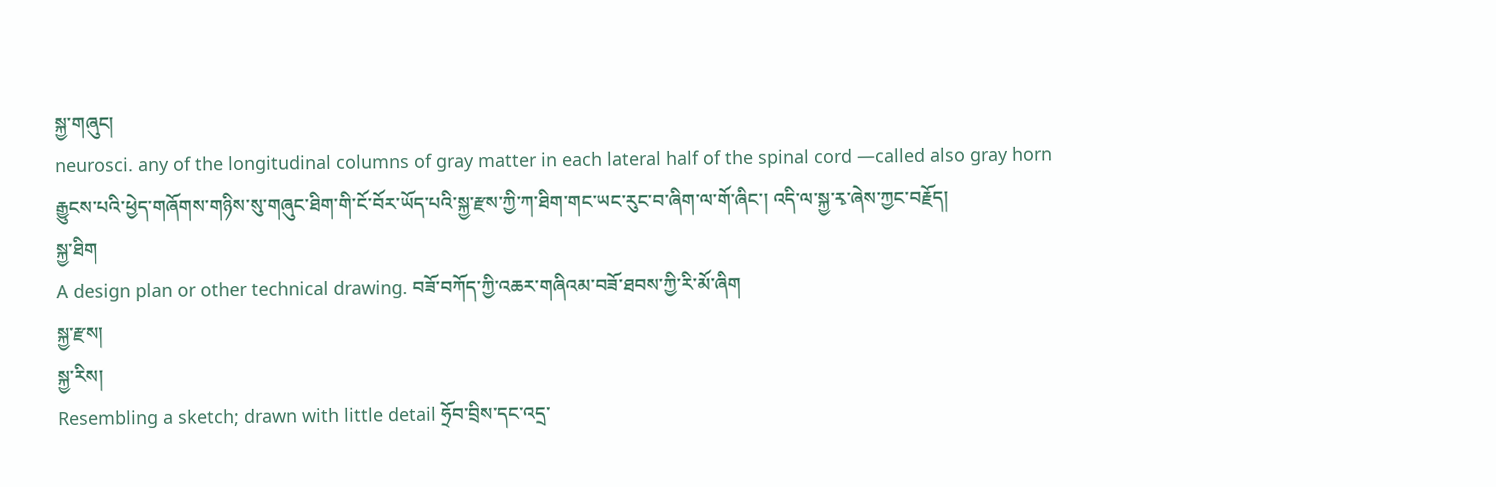སྐྱ་གཞུང།
neurosci. any of the longitudinal columns of gray matter in each lateral half of the spinal cord —called also gray horn རྒྱུངས་པའི་ཕྱེད་གཞོགས་གཉིས་སུ་གཞུང་ཐིག་གི་ངོ་བོར་ཡོད་པའི་སྐྱ་རྫས་ཀྱི་ཀ་ཐིག་གང་ཡང་རུང་བ་ཞིག་ལ་གོ་ཞིང་། འདི་ལ་སྐྱ་རྭ་ཞེས་ཀྱང་བརྗོད།
སྐྱ་ཐིག
A design plan or other technical drawing. བཟོ་བཀོད་ཀྱི་འཆར་གཞིའམ་བཟོ་ཐབས་ཀྱི་རི་མོ་ཞིག
སྐྱ་རྫས།
སྐྱ་རིས།
Resembling a sketch; drawn with little detail ཧྲོབ་བྲིས་དང་འདྲ་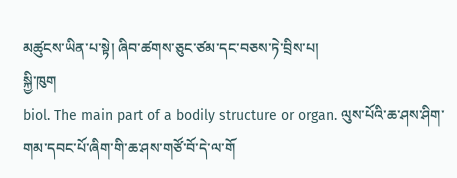མཚུངས་ཡིན་པ་སྟེ། ཞིབ་ཚགས་ཅུང་ཙམ་དང་བཅས་ཏེ་བྲིས་པ།
སྐྱི་ཁུག
biol. The main part of a bodily structure or organ. ལུས་པོའི་ཆ་ཤས་ཤིག་གམ་དབང་པོ་ཞིག་གི་ཆ་ཤས་གཙོ་བོ་དེ་ལ་གོ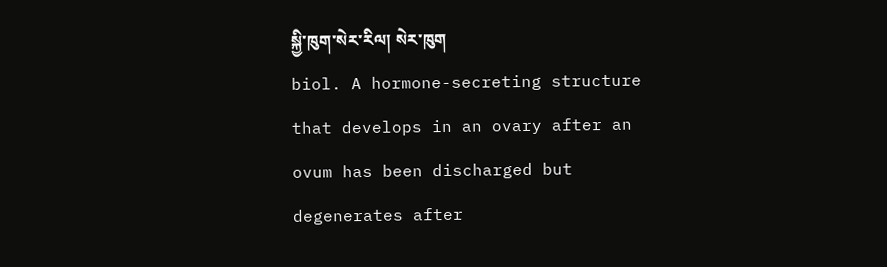སྐྱི་ཁུག་སེར་རིལ། སེར་ཁུག
biol. A hormone-secreting structure that develops in an ovary after an ovum has been discharged but degenerates after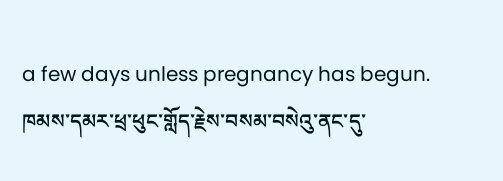a few days unless pregnancy has begun. ཁམས་དམར་ཕྲ་ཕུང་གློད་རྗེས་བསམ་བསེའུ་ནང་དུ་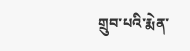གྲུབ་པའི་རྨེན་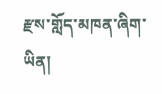རྫས་གློད་མཁན་ཞིག་ཡིན།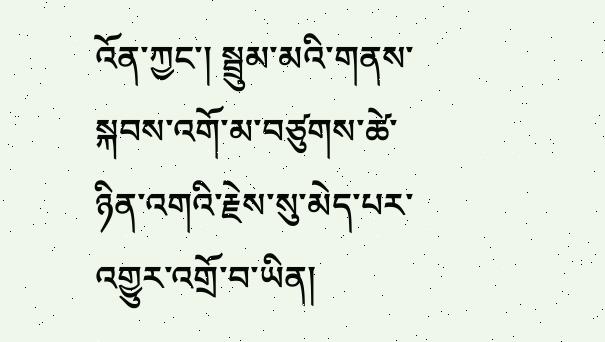འོན་ཀྱང་། སྦྲུམ་མའི་གནས་སྐབས་འགོ་མ་བཙུགས་ཚེ་ཉིན་འགའི་རྗེས་སུ་མེད་པར་འགྱུར་འགྲོ་བ་ཡིན།